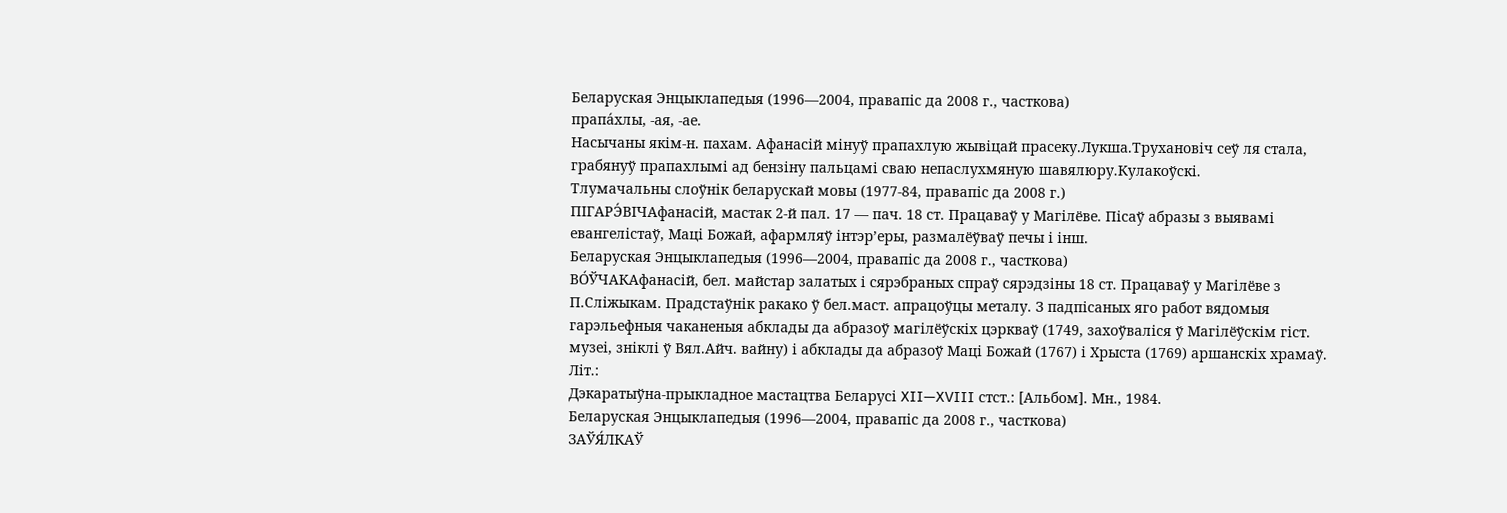Беларуская Энцыклапедыя (1996—2004, правапіс да 2008 г., часткова)
прапа́хлы, ‑ая, ‑ае.
Насычаны якім‑н. пахам. Афанасій мінуў прапахлую жывіцай прасеку.Лукша.Трухановіч сеў ля стала, грабянуў прапахлымі ад бензіну пальцамі сваю непаслухмяную шавялюру.Кулакоўскі.
Тлумачальны слоўнік беларускай мовы (1977-84, правапіс да 2008 г.)
ПІГАРЭ́ВІЧАфанасій, мастак 2-й пал. 17 — пач. 18 ст. Працаваў у Магілёве. Пісаў абразы з выявамі евангелістаў, Маці Божай, афармляў інтэр’еры, размалёўваў печы і інш.
Беларуская Энцыклапедыя (1996—2004, правапіс да 2008 г., часткова)
ВО́ЎЧАКАфанасій, бел. майстар залатых і сярэбраных спраў сярэдзіны 18 ст. Працаваў у Магілёве з П.Сліжыкам. Прадстаўнік ракако ў бел.маст. апрацоўцы металу. З падпісаных яго работ вядомыя гарэльефныя чаканеныя абклады да абразоў магілёўскіх цэркваў (1749, захоўваліся ў Магілёўскім гіст. музеі, зніклі ў Вял.Айч. вайну) і абклады да абразоў Маці Божай (1767) і Хрыста (1769) аршанскіх храмаў.
Літ.:
Дэкаратыўна-прыкладное мастацтва Беларусі XII—XVIII стст.: [Альбом]. Мн., 1984.
Беларуская Энцыклапедыя (1996—2004, правапіс да 2008 г., часткова)
ЗАЎЯ́ЛКАЎ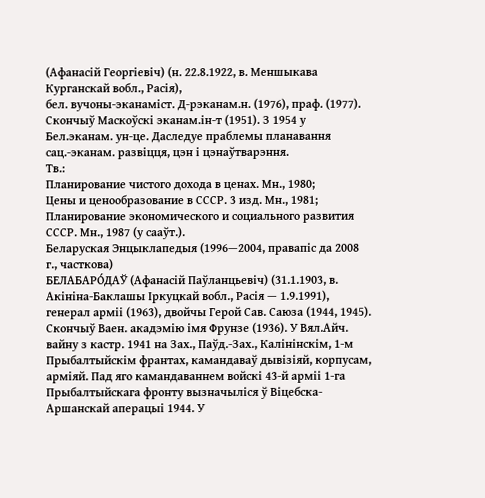(Афанасій Георгіевіч) (н. 22.8.1922, в. Меншыкава Курганскай вобл., Расія),
бел. вучоны-эканаміст. Д-рэканам.н. (1976), праф. (1977). Скончыў Маскоўскі эканам.ін-т (1951). З 1954 у Бел.эканам. ун-це. Даследуе праблемы планавання сац.-эканам. развіцця, цэн і цэнаўтварэння.
Тв.:
Планирование чистого дохода в ценах. Мн., 1980;
Цены и ценообразование в СССР. 3 изд. Мн., 1981;
Планирование экономического и социального развития СССР. Мн., 1987 (у сааўт.).
Беларуская Энцыклапедыя (1996—2004, правапіс да 2008 г., часткова)
БЕЛАБАРО́ДАЎ (Афанасій Паўланцьевіч) (31.1.1903, в. Акініна-Баклашы Іркуцкай вобл., Расія — 1.9.1991),
генерал арміі (1963), двойчы Герой Сав. Саюза (1944, 1945). Скончыў Ваен. акадэмію імя Фрунзе (1936). У Вял.Айч. вайну з кастр. 1941 на Зах., Паўд.-Зах., Калінінскім, 1-м Прыбалтыйскім франтах, камандаваў дывізіяй, корпусам, арміяй. Пад яго камандаваннем войскі 43-й арміі 1-га Прыбалтыйскага фронту вызначыліся ў Віцебска-Аршанскай аперацыі 1944. У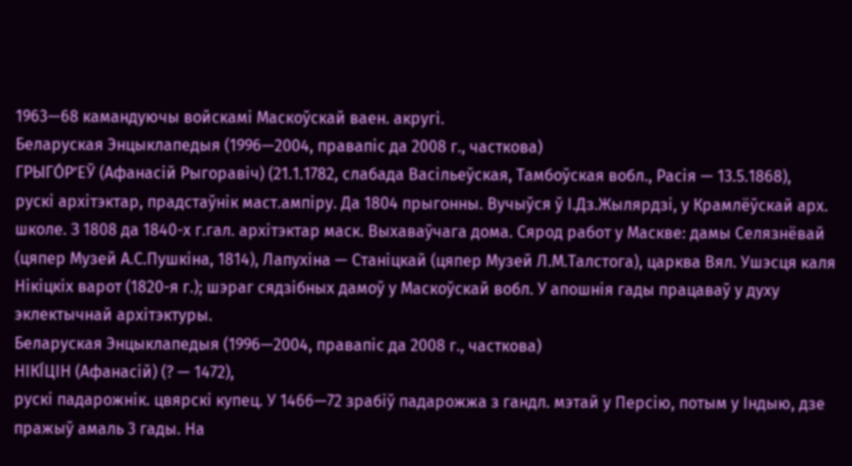1963—68 камандуючы войскамі Маскоўскай ваен. акругі.
Беларуская Энцыклапедыя (1996—2004, правапіс да 2008 г., часткова)
ГРЫГО́Р’ЕЎ (Афанасій Рыгоравіч) (21.1.1782, слабада Васільеўская, Тамбоўская вобл., Расія — 13.5.1868),
рускі архітэктар, прадстаўнік маст.ампіру. Да 1804 прыгонны. Вучыўся ў І.Дз.Жылярдзі, у Крамлёўскай арх. школе. З 1808 да 1840-х г.гал. архітэктар маск. Выхаваўчага дома. Сярод работ у Маскве: дамы Селязнёвай (цяпер Музей А.С.Пушкіна, 1814), Лапухіна — Станіцкай (цяпер Музей Л.М.Талстога), царква Вял. Ушэсця каля Нікіцкіх варот (1820-я г.); шэраг сядзібных дамоў у Маскоўскай вобл. У апошнія гады працаваў у духу эклектычнай архітэктуры.
Беларуская Энцыклапедыя (1996—2004, правапіс да 2008 г., часткова)
НІКІ́ЦІН (Афанасій) (? — 1472),
рускі падарожнік. цвярскі купец. У 1466—72 зрабіў падарожжа з гандл. мэтай у Персію, потым у Індыю, дзе пражыў амаль 3 гады. На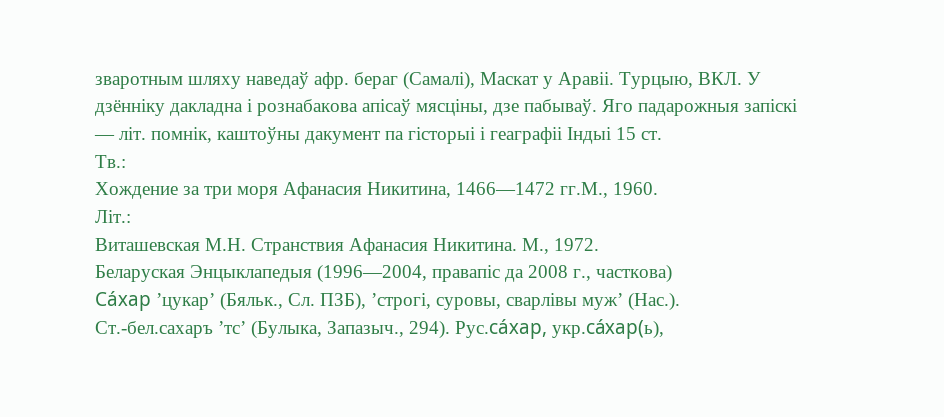зваротным шляху наведаў афр. бераг (Самалі), Маскат у Аравіі. Турцыю, ВКЛ. У дзённіку дакладна і рознабакова апісаў мясціны, дзе пабываў. Яго падарожныя запіскі — літ. помнік, каштоўны дакумент па гісторыі і геаграфіі Індыі 15 ст.
Тв.:
Хождение за три моря Афанасия Никитина, 1466—1472 гг.М., 1960.
Літ.:
Виташевская М.Н. Странствия Афанасия Никитина. М., 1972.
Беларуская Энцыклапедыя (1996—2004, правапіс да 2008 г., часткова)
Са́хар ’цукар’ (Бяльк., Сл. ПЗБ), ’строгі, суровы, сварлівы муж’ (Нас.). Ст.-бел.сахаръ ’тс’ (Булыка, Запазыч., 294). Рус.са́хар, укр.са́хар(ь),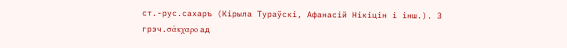ст.-рус.сахаръ (Кірыла Тураўскі, Афанасій Нікіцін і інш.). З грэч.σάκχαρο ад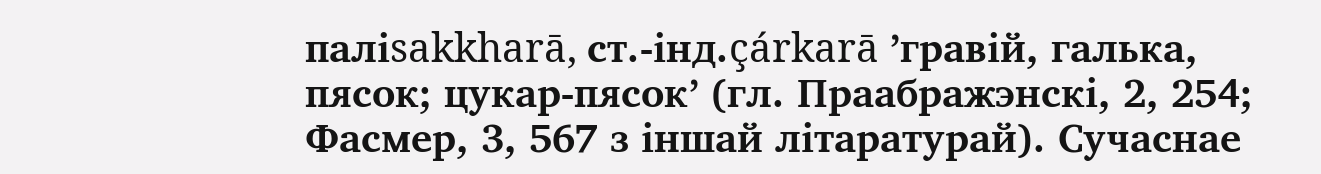паліsakkharā, ст.-інд.çárkarā ’гравій, галька, пясок; цукар-пясок’ (гл. Праабражэнскі, 2, 254; Фасмер, 3, 567 з іншай літаратурай). Сучаснае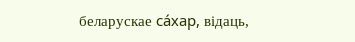беларускае са́хар, відаць,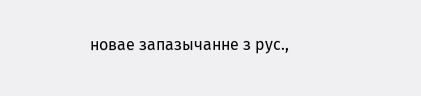новае запазычанне з рус.,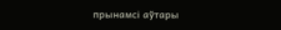прынамсі аўтары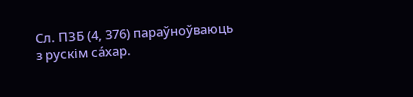Сл. ПЗБ (4, 376) параўноўваюць з рускім са́хар.